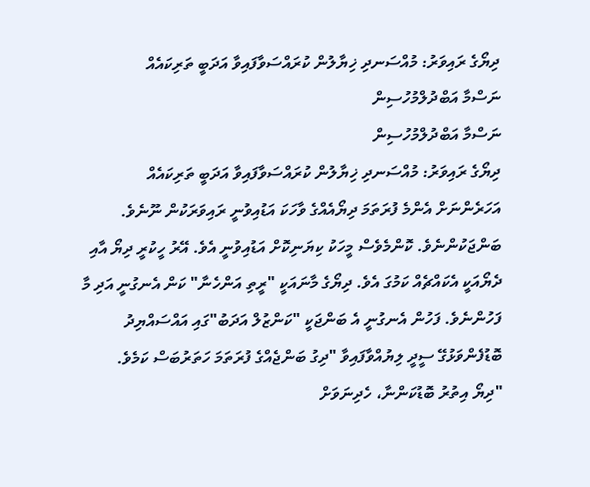ދިޔޯގެ ރައިވަރު: މުއްސަނދި ޚިޔާލުން ކުރައްސަވާފައިވާ އަދަބީ ތަރިކައެއް
ނަސްމާ އަބްދުލްމުހުސިން
ނަސްމާ އަބްދުލްމުހުސިން
ދިޔޯގެ ރައިވަރު: މުއްސަނދި ޚިޔާލުން ކުރައްސަވާފައިވާ އަދަބީ ތަރިކައެއް
އަހަރެންނަށް އެންމެ ފުރަތަމަ ދިޔޯއެއްގެ ވާހަކަ އަޑުއިވުނީ ރައިވަރަކުން ނޫނެވެ. ބަންޖަކުންނެވެ. ކޮންމެވެސް މީހަކު ކިޔަނިކޮށް އަޑުއިވުނީ އެވެ. އޭރު ހީކުރީ ދިޔޯ އާއި ދެޔޯއަކީ އެކައްޗެއް ކަމުގަ އެވެ. ދިޔޯގެ މާނައަކީ "ރީތި އަންހެނާ" ކަން އެނގުނީ އަދި މާ ފަހުންނެވެ. ފަހުން އެނގުނީ އެ ބަންޖަކީ "ކަންޒުލް އަދަބު"ގައި އައްސައްޔިދު ބޮޑުފެންވަޅުގޭ ސީދީ ލިޔުއްވާފައިވާ "ދިގު ބަންޖެއްގެ ފުރަތަމަ ހަތަރުބަސް ކަމެވެ.
"ދިޔޯ އިތުރު ބޮޑުކަންނާ، ހެދިނަވަށް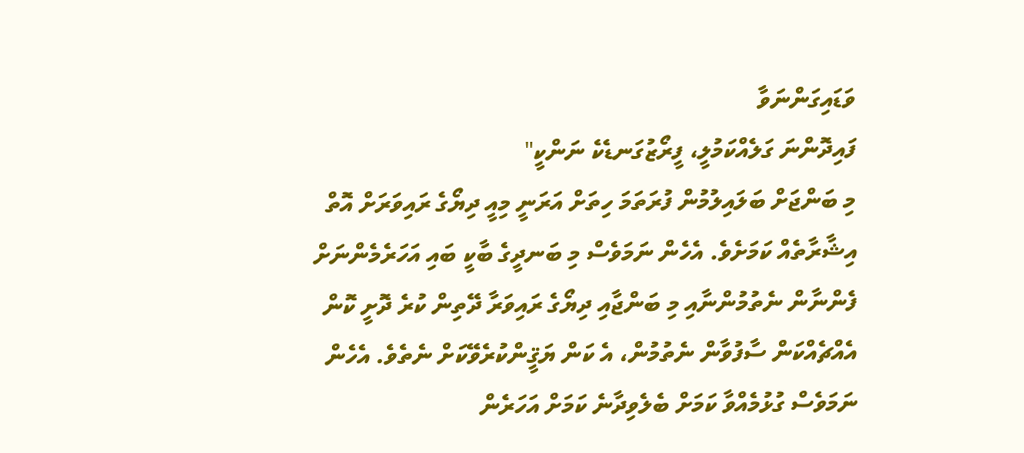ވަޑައިގަންނަވާ
ފައިދޮންނަ ގަލެއްކަމުލީ، ފީރޯޒުގަނޑެކެ ނަންކީ"
މި ބަންޖަށް ބަލައިލުމުން ފުރަތަމަ ހިތަށް އަރަނީ މިއީ ދިޔޯގެ ރައިވަރަށް އޮތް އިޝާރާތެއް ކަމަށެވެ. އެހެން ނަމަވެސް މި ބަނދީގެ ބާކީ ބައި އަހަރެމެންނަށް ފެންނާން ނެތުމުންނާއި މި ބަންޖާއި ދިޔޯގެ ރައިވަރާ ދޭތިން ކުރެ ދޮށީ ކޮން އެއްޗެއްކަން ސާފުވާން ނެތުމުން، އެ ކަން ޔަޤީންކުރެވޭކަށް ނެތެވެ. އެހެން ނަމަވެސް ގުޅުމެއްވާ ކަމަށް ބެލެވިދާނެ ކަމަށް އަހަރެން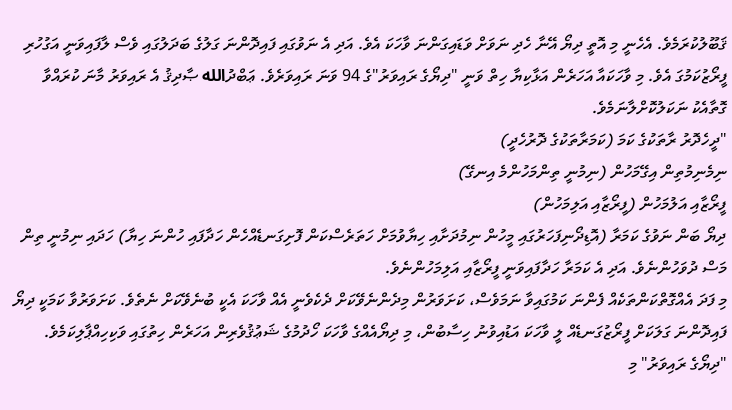ޤަބޫލުކުރަމެވެ. އެހެނީ މި އޮތީ ދިޔޯ އޭނާ ހެދި ނަވަށް ވަޑައިގަންނަ ވާހަކަ އެވެ. އަދި އެ ނަވުގައި ފައިދޮންނަ ގަލުގެ ބަދަލުގައި ވެސް ލާފައިވަނީ އަގުހުރި ފީރޯޒުކަމުގަ އެވެ. މި ވާހަކައާ އަހަރެން އަޅާކިޔާ ހިތް ވަނީ "ދިޔޯގެ ރައިވަރު"ގެ 94 ވަނަ ރައިވަރެވެ. ޢަބްދުالله ޞާދިޤު އެ ރައިވަރު މާނަ ކުރައްވާ ގޮތާއެކު ނަކަލުކޮށްލާނަމެވެ.
"ދީހެދޮރު ރާތަކުގެ ކަމަ (ކަމަރާތަކުގެ ދޮރުހެދީ)
ނިމެނިމުތިން އިގޭމަހުން (ނިމުނީ ތިންމަހުންމެ އިނގޭ)
ފީރޯޒާއި އަލުމަހުން (ފީރޯޒާއި އަލިމަހުން)
ދިޔޯ ބަން ނަވުގެ ކަމަރާ (އޮޑިދޯނިފަހަރުގައި މީހުން ނިމުދަށާއި ހިޔާވުމަށް ހަތަރެސްކަން ފޮށިގަނޑެއްހެން ހަދާފައި ހުންނަ ހިޔާ) ހަދައި ނިމުނީ ތިން މަސް ދުވަހުންނެވެ. އަދި އެ ކަމަރާ ހަދާފައިވަނީ ފީރޯޒާއި އަލިމަހުންނެވެ.
މި ފަދަ އެއްގޮތްކަންތަކެއް ފެންނަ ކަމުގައިވާ ނަމަވެސް، ކަށަވަރުން މިދެންނެވޭކަށް ދެކެވެނީ އެއް ވާހަކަ އެކީ ބުނެވޭކަށް ނެތެވެ. ކަށަވަރުވާ ކަމަކީ ދިޔޯ ފައިދޮންނަ ގަލަކަށް ފީރޯޒުގަނޑެއް ލީ ވާހަކަ އަޑުއިވުނު ހިސާބުން، މި ދިޔޯއެއްގެ ވާހަކަ ހޯދުމުގެ ޝަޢުޤުވެރިން އަހަރެން ހިތުގައި ވަކިހިއްޕާލިކަމެވެ.
"ދިޔޯގެ ރައިވަރު" މި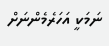ނަމަކީ އަހަރެމެންނަށް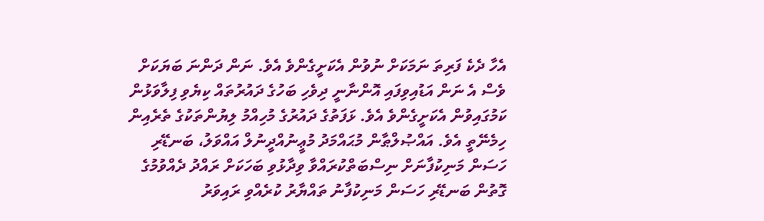އެހާ ދެކެ ފަރިތަ ނަމަކަށް ނުވުން އެކަށީގެންވެ އެވެ. ނަން ދަންނަ ބަޔަކަށް ވެސް އެ ނަން އަޑުއިވިފައި އޮންނާނީ ދިވެހި ބަހުގެ ދައުރުތައް ކިޔެވި ފިލާވަޅުން ކަމުގައިވުން އެކަށީގެންވެ އެވެ. ޅަފަތުގެ ދައުރުގެ މުހިއްމު ލިޔުންތަކުގެ ތެރެއިން ހިމެނޭތީ އެވެ. އައްޞުލްޠާން މުޙައްމަދު މުޢީނުއްދީނުލް އައްވަލު، ބަނޑޭރި ހަސަން މަނިކުފާނަށް ނިސްބަތްކުރައްވާ ވިދާޅުވި ބަހަކަށް ރައްދު ދެއްވުމުގެ ގޮތުން ބަނޑޭރި ހަސަން މަނިކުފާނު ތައްޔާރު ކުރެއްވި ރައިވަރު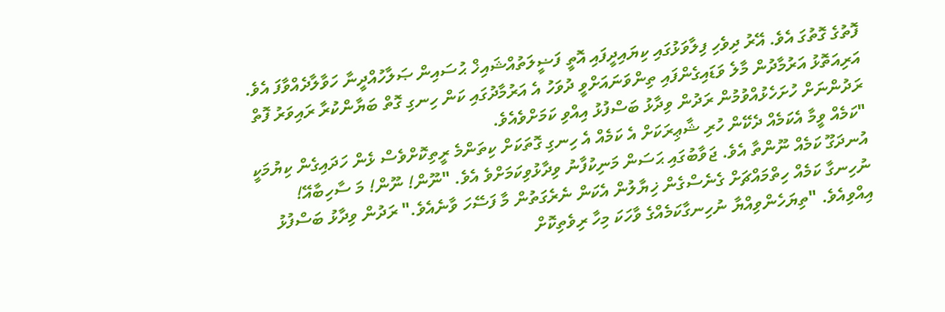ފޮތުގެ ގޮތުގަ އެވެ. އޭރު ދިވެހި ފިލާވަޅުގައި ކިޔައިދީފައި އޮތީ ފަޟީލަތުއްޝައިޚް ޙުސައިން ޞަލާހުއްދީނާ ހަވާލާދެއްވާފަ އެވެ. އަރިއަތޮޅު އަރުމާދުން މާލެ ވަޑައިގެންފައި ތިންވަނައަށްވީ ދުވަހު އެ އަރުމާދުގައި ކަން ހިނގި ގޮތް ބަޔާންކުރާ ރައިވަރު ފޮތް ރަދުންނަށް ހުށަހެޅުއްވުމުން ރަދުން ވިދާޅު ބަސްފުޅު އިއްވި ކަމަށްވެއެވެ.
"ކަމެއް ވީމާ އެކަމެއް ދެކޭން ހުރި ޝާޢިރަކަށް އެ ކަމެއް އެ ހިނގި ގޮތަކަށް ކިތަންމެ ރީތިކޮށްވެސް ޅެން ހަދައިގެން ކިޔުމަކީ އުނދަގޫ ކަމެއް ނޫންތާ އެވެ. ޖަވާބުގައި ޙަސަން މަނިކުފާނު ވިދާޅުވިކަމަށްވެ އެވެ. "ނޫން! ނޫން! މަ ސާހިބާއޭ! ނުހިނގާ ކަމެއް ހިތްމައްޗަށް ގެނެސްގެން ޚިޔާލުން އެކަން ނެރެގަތުން މާ ފަސޭހަ ވާނެއެވެ." ރަދުން ވިދާޅު ބަސްފުޅު އިއްވިއެވެ. "ތިޔަހެންވިއްޔާ ނުހިނގާކަމެއްގެ ވާހަކަ މިހާ ރިވެތިކޮށް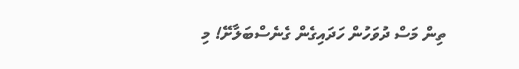ތިން މަސް ދުވަހުން ހަދައިގެން ގެނެސްބަލާށޭ! މި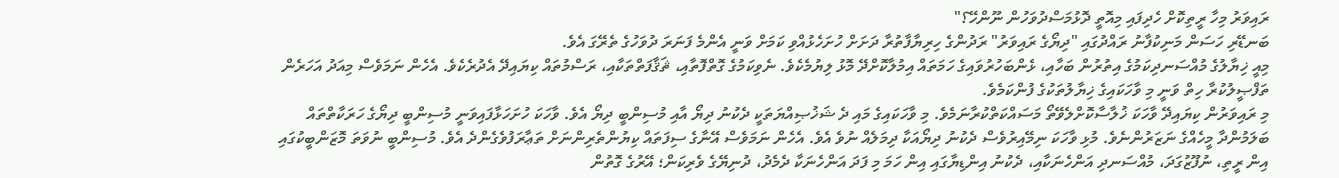ރައިވަރު މިހާ ރީތިކޮށް ހެދިފައި މިއޮތީ ދޮޅުމަސްދުވަހުން ނޫންހޭ؟"
ބަނޑޭރި ހަސަން މަނިކުފާނު ރައްދުގައި "ދިޔޯގެ ރައިވަރު" ރަދުންގެ ހިރިޔާފާތުރާ ދަށަށް ހުށަހެޅުއްވި ކަމަށް ވަނީ އެންމެ ފަނަރަ ދުވަހުގެ ތެރޭގަ އެވެ.
މިއީ ޚިޔާލުގެ މުއްސަނދިކަމުގެ އިތުރުން ބަހާއި، ޅެންބަހުރުވައިގެ ހަމަތައް އިމުލާކޮށްދޭ މޮޅު ލިޔުމެކެވެ. ނެވިކަމުގެ ގޮތްފޮތާއި، ޘަޤާފަތްތަކާއި، ރަސްމުތައް ކިޔައިދޭ އެދުރެކެވެ. އެހެން ނަމަވެސް މިއަދު އަހަރެން ތަފްޞީލުކުރާ ހިތް ވަނީ މި ވާހަކައިގެ ޚިޔާލުތަކުގެ ފުންކަމެވެ.
މި ރައިވަރުން ކިޔައިދޭ ވާހަކަ ޚުލާސާކޮށްލެވޭތޯ މަސައްކަތްކުރާނަމެވެ. މި ވާހަކައިގެ މައި ދެ ޝަޚުޞިއްޔަތަކީ ދެކުނު ދިޔޯ އާއި މުސިންބީ ދިޔޯ އެވެ. ވާހަކަ ހުށަހަޅާފައިވަނީ މުސިންބީ ދިޔޯގެ ހަރަކާތްތައް ބަލަމުންދާ މީހެއްގެ ނަޒަރުންނެވެ. މުޅި ވާހަކަ ނިމޭއިރުވެސް ދެކުނު ދިޔޯއަކާ ދިމަލެއް ނުވެ އެވެ. އެހެން ނަމަވެސް އޭނާގެ ސިފަތައް ކިޔުންތެރިންނަށް ތަޢާރަފުވެގެންދެ އެވެ. މުސިންބީ ނުވަތަ މޮޒަންބީކުގައި އިން ރީތި، ނުފޫޒުގަދަ، މުއްސަނދި އަންހެނަކާއި، ދެކުނު އިންޑިޔާގައި އިން ހަމަ މި ފަދަ އަންހެނަކާ ދެމެދު، ދުނިޔޭގެ ވެރިކަން؛ އޭރުގެ ގޮތުން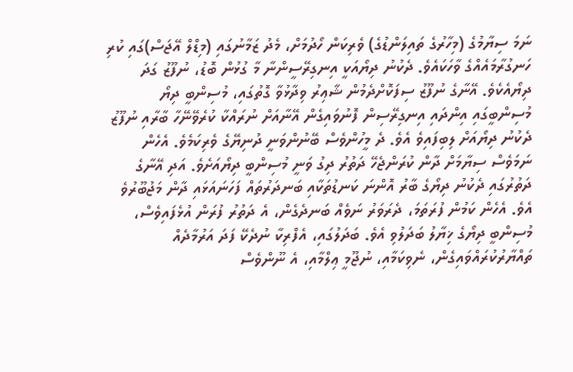ނަމަ ސިޔާމުގެ (މިހާރުގެ ތައިލަންޑުގެ) ވެރިކަން ހޯދުމަށް، މެދު ޒަމާނުގައި (މިޑްލް އޭޖަސް)ގައި ކުރި ހަނގުރާމައެއްގެ ވާހަކައެވެ. ދެކުނު ދިޔޯއަކީ އިނގިރޭސީންނާ މާ ގުޅުން ބޮޑު، ނުފޫޒު ގަދަ ދިޔޯއެކެވެ. އޭނާގެ ނުފޫޒު ސިފަކޮށްދެމުން ޝާޢިރު ވިދާޅުވާ ގޮތުގައި، މުސިންބީ ދިޔޯ މުސިންބީގައި އިންދައި އިނގިރޭސިން ފޮނުވައިގެން އޭނާއަށް ނުރައްކާ ކުރެވޭނޭހާ ބާރާއި ނުފޫޒު ދެކުނު ދިޔޯއަށް ލިބިފައިވެ އެވެ. ދެ މީހުންވެސް ބޭނުންވަނީ ދުނިޔޭގެ ވެރިކަމެވެ. އެހެން ނަމަވެސް ސިޔާމަށް ދާން ކުރަންޖެހޭ ދަތުރު ދިގު ވަނީ މުސިންބީ ދިޔޯއަށެވެ. އަދި އޭނާގެ ދަތުރުގައި ދެކުނު ދިޔޯގެ ބާރު އޮންނަ ކަނޑުތަކާއި ބަނދަރުތައް ފަހަނައަޅައި ދާން މަޖުބޫރުވެ އެވެ. އެހެން ކަމުން ފުރަތަމަ، ދެރަވަރު ނަވެއް ބަނދެގެން، އެ ދަތުރު ފުރަން އުޅެފައިވެސް، މުސިންބީ ދިޔޯގެ ޚިޔާލު ބަދަލުވި އެވެ. ބަދަލުގައި، އެފްރިކާ ނުދެކޭ ފަދަ އަރުމާދެއް ތައްޔާރުކުރައްވައިގެން، ނެވިކަމާއި، ނުޖޫމީ ޢިލްމާއި، އެ ނޫންވެސް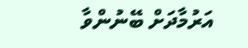އަރުމާދަށް ބޭނުންވާ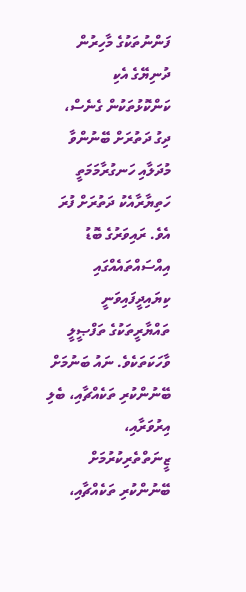ފަންނުތަކުގެ މާހިރުން ދުނިޔޭގެ އެކި ކަންކޮޅުތަކުން ގެނެސް، ދިގު ދަތުރަށް ބޭނުންވާ މުދަލާއި ހަނގުރާމަމަތީ ހަތިޔާރާއެކު ދަތުރަށް ފުރަ އެވެ. ރައިވަރުގެ ބޮޑު އިއްސައްތައެއްގައި ކިޔައިދީފައިވަނީ ތައްޔާރީތަކުގެ ތަފްޞީލީ ވާހަކަތަކެވެ. ނައު ބަނުމަށް ބޭނުންކުރި ތަކެއްޗާއި، ބެލި އިރުވަރާއި، ޒީނަތްތެރިކުރުމަށް ބޭނުންކުރި ތަކެއްޗާއި،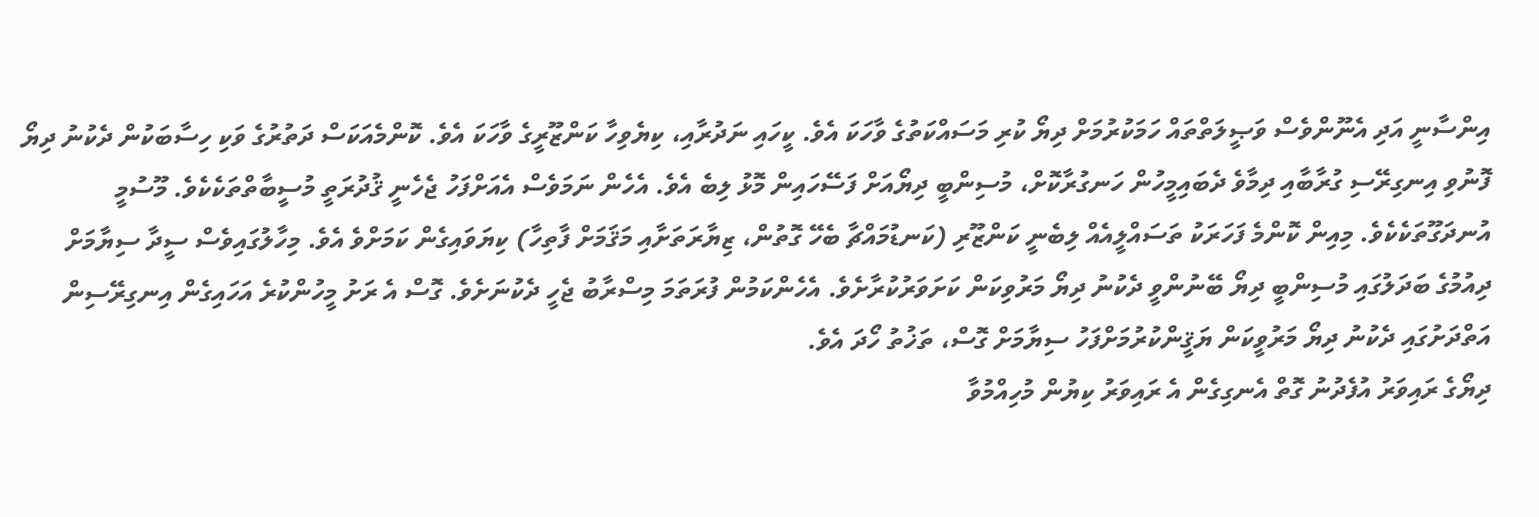އިންސާނީ އަދި އެނޫންވެސް ވަޞީލަތްތައް ހަމަކުރުމަށް ދިޔޯ ކުރި މަސައްކަތުގެ ވާހަކަ އެވެ. ކީހައި ނަދުރާއި، ކިޔެވިހާ ކަންޒޫރީގެ ވާހަކަ އެވެ. ކޮންމެއަކަސް ދަތުރުގެ ވަކި ހިސާބަކުން ދެކުނު ދިޔޯ ފޮނުވި އިނގިރޭސި ގުރާބާއި ދިމާވެ ދެބައިމީހުން ހަނގުރާކޮށް، މުސިންބީ ދިޔޯއަށް ފަސޭހައިން މޮޅު ލިބެ އެވެ. އެހެން ނަމަވެސް އެއަށްފަހު ޖެހެނީ ޤުދުރަތީ މުސީބާތްތަކެކެވެ. މޫސުމީ އުނދަގޫތަކެކެވެ. މިއިން ކޮންމެ ފަހަރަކު ތަސައްލީއެއް ލިބެނީ ކަންޒޫރި (ކަނޑުމައްޗާ ބެހޭ ގޮތުން، ޒިޔާރަތަށާއި މަޤަމަށް ފާތިހާ) ކިޔަވައިގެން ކަމަށްވެ އެވެ. މިހާލުގައިވެސް ސީދާ ސިޔާމަށް ދިއުމުގެ ބަދަލުގައި މުސިންބީ ދިޔޯ ބޭނުންވީ ދެކުނު ދިޔޯ މަރުވިކަން ކަށަވަރުކުރާށެވެ. އެހެންކަމުން ފުރަތަމަ މިސްރާބު ޖެހީ ދެކުނަށެވެ. ގޮސް އެ ރަށު މީހުންކުރެ އަހައިގެން އިނގިރޭސިން އަތްދަށުގައި ދެކުނު ދިޔޯ މަރުވީކަން ޔަޤީންކުރުމަށްފަހު ސިޔާމަށް ގޮސް، ތަޚުތު ހޯދަ އެވެ.
ދިޔޯގެ ރައިވަރު އުފެދުނު ގޮތް އެނގިގެން އެ ރައިވަރު ކިޔުން މުހިއްމުވާ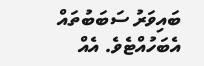ބައިވަރު ސަބަބުތައް އެބަހުއްޓެވެ. އެއް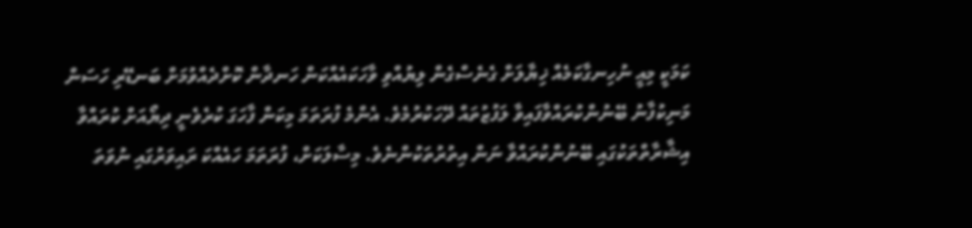ކަމަކީ މިއީ ނުހިނގާކަމެއް ޚިޔާލަށް ގެނެސްގެން ލިޔުއްވި ވާހަކައެއްކަން ހަނދާން ކޮށްދެއްވުމަށް ބަނޑޭރި ހަސަން މަނިކުފާނު ބޭނުންކުރައްވާފައިވާ ލަފުޒުތައް ދޭހަކުރުމެވެ. އެންމެ ފުރަތަމަ މިކަން ފާހަގަ ކުރެވެނީ ދިޔޯއަށް ކުރައްވާ އިޝާރާތްތަކުގައި ބޭނުންކުރައްވާ ނަން އިތުރުތަކުންނެވެ. މިސާލަކަށް، ފުރަތަމަ ހައެއްކަ ރައިވަރުގައި ނުވަތަ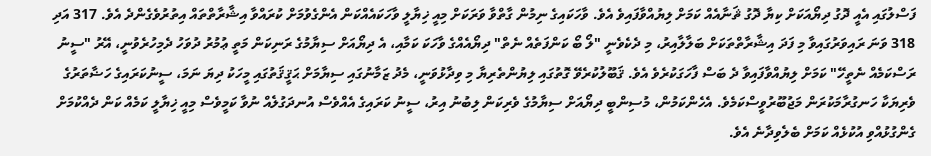ފަސްލުގައި އެއީ ދޮގު ދިޔޯއަކަށް ކިޔާ ދޮގު ޘަނާއެއް ކަމަށް ލިޔުއްވާފައިވެ އެވެ. ވާހަކައިގެ ނިމުން ގާތްވާ ވަރަކަށް މިއީ ޚިޔާލީ ވާހަކައެއްކަން އެންގެވުމަށް ކުރައްވާ އިޝާރާތްތައް އިތުރުވެގެންދެ އެވެ. 317 އަދި 318 ވަނަ ރައިވަރުގައިވާ މި ފަދަ އިޝާރާތްތަކަށް ބަލާލާއިރު، މި ދެކެވެނީ "ލޯ ބޯ ކަންފަތެއް ނެތް" ދިޔޯއެއްގެ ވާހަކަ ކަމާއި، އެ ދިޔޯއަށް ސިޔާމުގެ ރަނިކަން މަތީ ޢުމުރު ދުވަހު ދެމިހުރެވުނީ، އޭރު "ސީނު ރަސްކަމެއް ނެތީހޭ" ކަމަށް ލިޔުއްވާފައިވާ ދެ ބަސް ފާހަގަކުރެވެ އެވެ. ޤަބޫލުކުރެވޭ ގޮތުގައި ލިޔުންތެރިޔާ މި ވިދާޅުވަނީ، މެދު ޒަމާނުގައި ސިޔާމަށް ޙަޤީޤަތުގައި މީހަކު ދިޔަ ނަމަ، ސީނުކަރައިގެ ހަޟާތަރުގެ ވެރިޔަކާ ހަނގުރާމަކުރަން މަޖުބޫރުވީސްކަމެވެ. އެހެންކަމުން، މުސިންބީ ދިޔޯއަށް ސިޔާމުގެ ވެރިކަން ލިބުނު އިރު، ސީނު ކަރައިގެ އެއްވެސް އުނދަގުލެއް ނުވާ ކަމީވެސް މިއީ ޚިޔާލީ ކަމެއް ކަން ދެއްކުމަށް ގެންގުޅުއްވި އުކުޅެއް ކަމަށް ބެލެވިދާނެ އެވެ.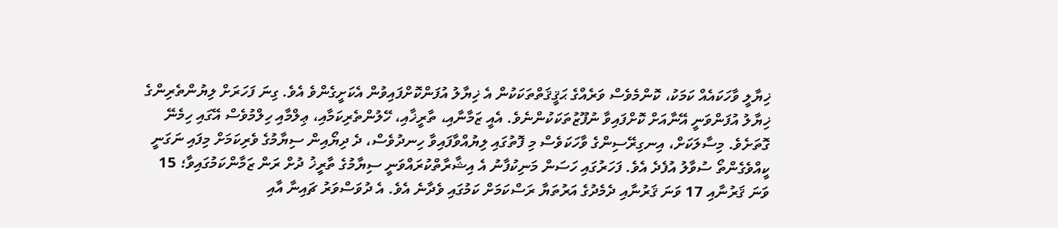ޚިޔާލީ ވާހަކައެއް ކަމަކު، ކޮންމެވެސް ވަރެއްގެ ޙަޤީޤަތްތަކަކުން އެ ޚިޔާލު އުފަންކޮށްފައިވުން އެކަށީގެންވެ އެވެ. ގިނަ ފަހަރަށް ލިޔުންތެރިންގެ ޚިޔާލު އުފަންވަނީ އޭނާއަށް ކޮށްފައިވާ ނުފޫޒުތަކަކުންނެވެ. އެއީ ޒަމާނާއި، ތާރީޚާއި، ހޭލުންތެރިކަމާއި، ޢިލްމާއި ހިލްމުވެސް އޭގައި ހިމެނޭ ގޮތަށެވެ. މިސާލަކަށް، އިނގިރޭސިންގެ ވާހަކަވެސް މި ފޮތުގައި ލިޔުއްވާފައިވާ ހިނދުވެސް، ދެ ދިޔޯއިން ސިޔާމުގެ ވެރިކަމަށް މިފައި ނަގަނީ ކީއްވެގެންތޯ ސުވާލު އުފެދެ އެވެ. ފަހަރުގައި ހަސަން މަނިކުފާނު އެ އިޝާރާތްކުރައްވަނީ ސިޔާމުގެ ތާރީޚު ދުށް ރަން ޒަމާންކަމުގައިވާ؛ 15 ވަނަ ޤަރުނާއި 17 ވަނަ ޤަރުނާއި ދެމެދުގެ އަރުތަޔާ ރަސްކަމަށް ކަމުގައި ވެދާނެ އެވެ. އެ ދުވަސްވަރު ޗައިނާ އާއި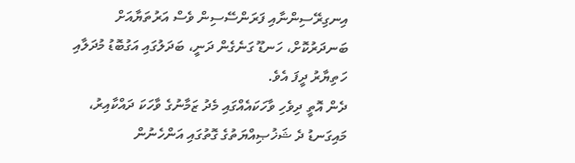އިނގިރޭސިންނާއި ފަރަންސޭސިން ވެސް އަރުތަޔާއަށް ބަނދަރުކޮށް، ހަނޑޫ ގަނެގެން ދަނީ، ބަދަލުގައި އަގުބޮޑު މުދަލާއި ހަތިޔާރު ދީފަ އެވެ.
ދެން އޮތީ ދިވެހި ވާހަކައެއްގައި މެދު ޒަމާނުގެ ވާހަކަ ދައްކާއިރު، މައިގަނޑު ދެ ޝަޚުޞިއްޔަތުގެ ގޮތުގައި އަންހެނުން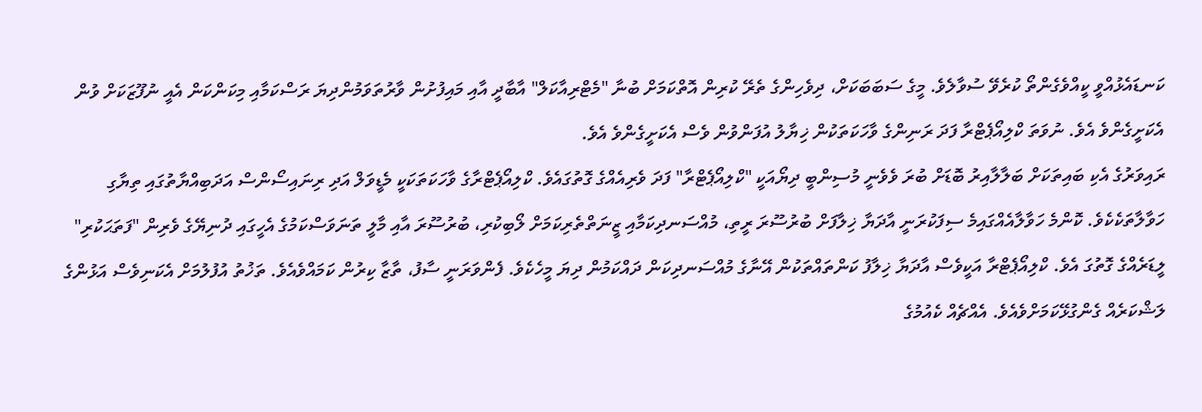ކަނޑައެޅުއްވީ ކީއްވެގެންތޯ ކުރެވޭ ސުވާލެވެ. މީގެ ސަބަބަކަށް، ދިވެހިންގެ ތެރޭ ކުރިން އޮތްކަމަށް ބުނާ "މެޓްރިއާކަލް" އާބާދީ އާއި މައިފުށުން ވާރުތަވަމުންދިޔަ ރަސްކަމާއި މިކަންކަން އެއީ ނުފޫޒަކަށް ވުން އެކަށީގެންވެ އެވެ. ނުވަތަ ކްލިއޯޕެޓްރާ ފަދަ ރަނިންގެ ވާހަކަތަކުން ޚިޔާލު އުފަންވުން ވެސް އެކަށީގެންވެ އެވެ.
ރައިވަރުގެ އެކި ބައިތަކަށް ބަލާލާއިރު ބޮޑަށް ބުރަ ވެވެނީ މުސިންބީ ދިޔޯއަކީ "ކްލިއޯޕެޓްރާ" ފަދަ ވެރިއެއްގެ ގޮތުގައެވެ. ކްލިއޯޕެޓްރާގެ ވާހަކަތަކަކީ މެޑީވަލް އަދި ރިނައިސޯންސް އަދަބިއްޔާތުގައި ތިޔާގި ހަވާލާތަކެކެވެ. ކޮންމެ ހަވާލާއެއްގައިމެ ސިފަކުރަނީ އާދަޔާ ޚިލާފަށް ބުރުސޫރަ ރީތި، މުއްސަނދިކަމާއި ޒީނަތްތެރިކަމަށް ލޯބިކުރި، ބުރުސޫރަ އާއި މާލީ ތަނަވަސްކަމުގެ އެހީގައި ދުނިޔޭގެ ވެރިން "ފަތަޙަކުރި" ލީޑަރެއްގެ ގޮތުގަ އެވެ. ކްލިއޯޕެޓްރާ އަކީވެސް އާދަޔާ ޚިލާފު ކަންތައްތަކުން އޭނާގެ މުއްސަނދިކަން ދައްކަމުން ދިޔަ މީހެކެވެ. ފެންވަރަނީ ސާފު، ތާޒާ ކިރުން ކަމައްވެއެވެ. ތަޚުތު އުފުލުމަށް އެކަނިވެސް އަޅުންގެ ލަޝްކަރެއް ގެންގުޅޭކަމަށްވެއެވެ. އެއްޗެއް ކެއުމުގެ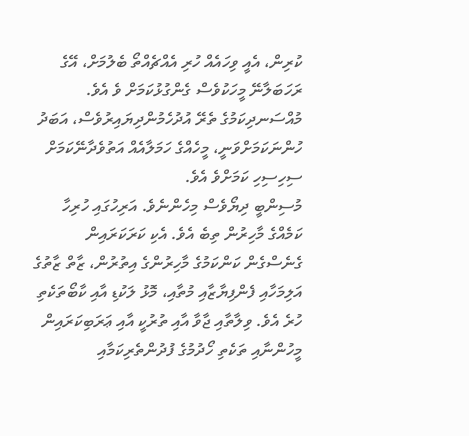ކުރިން، އެއީ ވިހައެއް ހުރި އެއްޗެއްތޯ ބެލުމަށް، އޭގެ ރަހަބަލާނޭ މީހަކުވެސް ގެންގުޅުކަމަށް ވެ އެވެ. މުއްސަނދިކަމުގެ ތެރޭ އުދުހެމުންދިޔައިރުވެސް، އަބަދު ހުންނަކަމަށްވަނީ، މީހެއްގެ ހަމަލާއެއް އަތުވެދާނޭކަމަށް ސިހިސިހި ކަމަށްވެ އެވެ.
މުސިންބީ ދިޔޯވެސް މިހެންނެވެ. އަރިހުގައި ހުރިހާ ކަމެއްގެ މާހިރުން ތިބެ އެވެ. އެކި ކަރަކަރައިން ގެނެސްގެން ކަންކަމުގެ މާހިރުންގެ އިތުރުން، ޒާތް ޒާތުގެ އަލިމަހާއި ފެންފިޔާޒާއި މުތާއި، މޮޅު ލަކުޑި އާއި ކާބޯތަކެތި ހުރެ އެވެ. ވިލާތާއި ޖާވާ އާއި ތުރުކީ އާއި ޢަރަބިކަރައިން މީހުންނާއި ތަކެތި ހޯދުމުގެ ފުދުންތެރިކަމާއި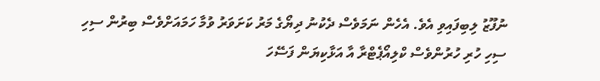ނުފޫޒު ލިބިފައިވި އެވެ. އެހެން ނަމަވެސް ދެކުނު ދިޔޯގެ މަރު ކަށަވަރު ވުމާ ހަމައަށްވެސް ބިރުން ސިހި ސިހި ހުރި ހުރުންވެސް ކްލިއޯޕެޓްރާ އާ އަޅާކިޔަން ފަސޭހަ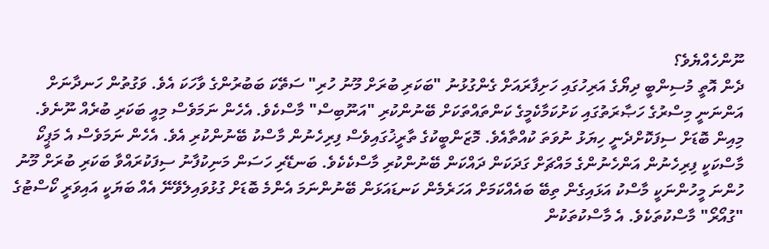ނޫންހެއްޔެވެ؟
ދެން އޮތީ މުސިންބީ ދިޔޯގެ އަރިހުގައި ހަށިފާރައަށް ގެންގުޅުނު "ބަކަރި ބުރަށް މޫނު ހުރި" ސަތޭކަ ބަބުރުންގެ ވާހަކަ އެވެ. ވަގުތުން ހަނދާނަށް އަންނަނީ މިސްރުގެ ހަޞާރަތުގައި ކަށުކަމާކެމީގެ ކަންތައްތަކަށް ބޭނުންކުރި "އަނޫބިސް" މާސްކެވެ. އެހެން ނަމަވެސް މިއީ ބަކަރި ބުރެއް ނޫނެވެ. މިއިން ބޮޑަށް ސިފަކޮށްދެނީ ހިޔަޅު ނުވަތަ ކުއްތާއެވެ. މޮޒަންބީކުގެ ތާރީޚުގައިވެސް ފިރިހެނުން މާސްކު ބޭނުންކުރި އެވެ. އެހެން ނަމަވެސް އެ މަޕީކޯ މާސްކަކީ ފިރިހެނުން އަންހެނުންގެ މައްޗަށް ގަދަކަން ދައްކަން ބޭނުންކުރި މާސްކެކެވެ. ބަނޑޭރި ހަސަން މަނިކުފާނު ސިފަކުރައްވާ ބަކަރި ބުރަށް މޫނު ހުންނަ މީހުންނަކީ މާސްކު އަޅައިގެން ތިބޭ ބައެއްކަމަށް އަހަރެމެން ކަނޑައަޅަން ބޭނުންނަމަ އެންމެ ބޮޑަށް ގުޅުވައިލެވޭނޭ އެއް ބަޔަކީ އައިވަރީ ކޯސްޓުގެ "ގުއޯރޯ" މާސްކުތަކެވެ. އެ މާސްކުތަކުން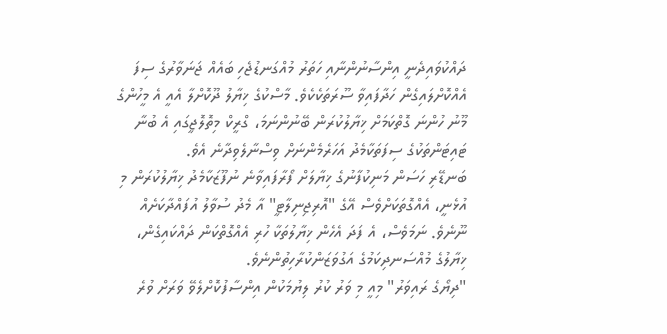ދައްކުވައިދެނީ އިންސާނުންނާއި ހަތަރު މުއްގަނޑުޖެހި ބައެއް ޖަނަވާރުގެ ސިފަ އެއްކޮށްލައިގެން ހަދާފައިވާ ސޫރަތަކެކެވެ. މާސްކުގެ ޚިޔާލު ދޫކޮށްލާ އެއީ އެ މީހުންގެ މޫނު ހުންނަ ގޮތްކަމަށް ޚިޔާލުކުރަން ބޭނުންނަމަ، ގްރީކް މިތޮލޮޖީގައި އެ ބުނާ ޓައިޓަންތަކުގެ ސިފަތަކާމެދު އަހަރެމެންނަށް ވިސްނާލެވިދާނެ އެވެ.
ބަނޑޭރި ހަސަން މަނިކުފާނުގެ ޚިޔާލަށް ފޯރާފައިވާނެ ނުފޫޒަކާމެދު ޚިޔާލުކުރަން މި އުޅެނީ، އެއްގޮތަކަށްވެސް އޭގެ "އޮރިޖިނިލާޓީ" އާ މެދު ސުވާލު އުފައްދާކަށެއް ނޫނެވެ. ނަމަވެސް، އެ ފަދަ އެހެން ޚިޔާލުތަކާ ހުރި އެއްގޮތްކަން ދައްކައިގެން، ޚިޔާލުގެ މުއްސަނދިކަމުގެ އަގުވަޒަންކުރާހިތުންނެވެ.
"ދިޔޯގެ ރައިވަރު" މިއީ މި ވަރު ކުރު ލިޔުމަކުން އިންސާފުކޮށްލެވޭ ވަރަށް ވުރެ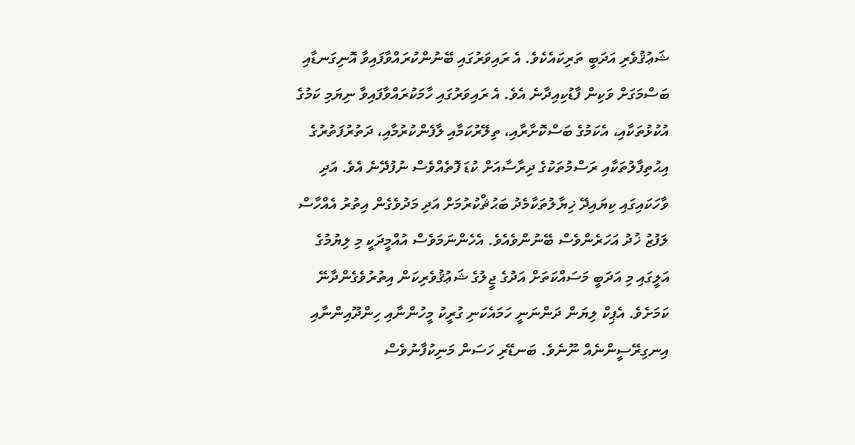ޝަޢުޤުވެރި އަދަބީ ތަރިކައެކެވެ. އެ ރައިވަރުގައި ބޭނުންކުރައްވާފައިވާ އޮނިގަނޑާއި ބަސްމަގަށް ވަކިން ފާޑުކިއިދާނެ އެވެ. އެ ރައިވަރުގައި ހާމަކުރައްވާފައިވާ ނިޔަމި ކަމުގެ އުކުޅުތަކާއި، އެކަމުގެ ބަސްކޮށާރާއި، ތިލޭރުކަމާއި ލާފެންކުރުމާއި، ދަތުރުފަތުރުގެ އިޙުތިފާލުތަކާއި ރަސްމުތަކުގެ ދިރާސާއަށް ކުޑަ ފޮތެއްވެސް ނުފުދޭނެ އެވެ. އަދި ވާހަކައިގައި ކިޔައިދޭ ޚިޔާލުތަކާމެދު ބަޙުޘްކުރުމަށް އަދި މަދުވެގެން އިތުރު އެއްހާސް ލަފުޒު ޚުދު އަހަރެންވެސް ބޭނުންވެއެވެ. އެހެންނަމަވެސް އުއްމީދަކީ މި ލިޔުމުގެ އަލީގައި މި އަދަބީ މަސައްކަތަށް އަދުގެ ޖީލުގެ ޝަޢުޤުވެރިކަން އިތުރުވެގެންދާނޭ ކަމަށެވެ. އެޕިކް ލިޔަން ދަންނަނީ ހަމައެކަނި ގުރީކު މީހުންނާއި ހިންދޫއިންނާއި އިނގިރޭސީންނެއް ނޫނެވެ. ބަނޑޭރި ހަސަން މަނިކުފާނުވެސް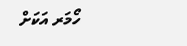ހޯމަރ އަކަށް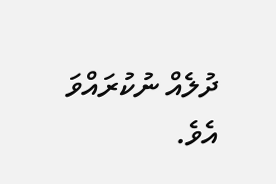ދުލެއް ނުކުރައްވަ އެވެ.